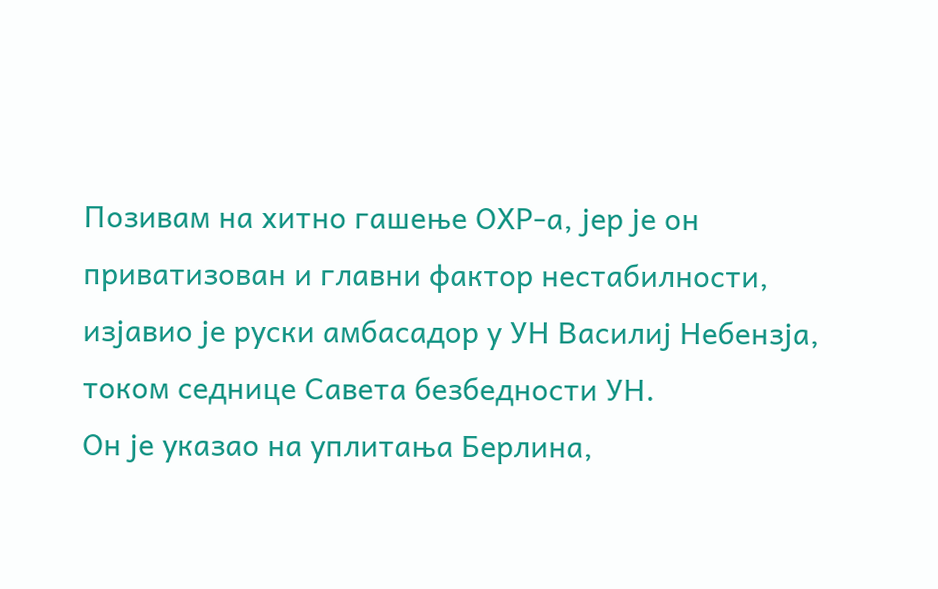Позивам на хитно гашење ОХР-а, јер је он приватизован и главни фактор нестабилности, изјавио је руски амбасадор у УН Василиј Небензја, током седнице Савета безбедности УН.
Он је указао на уплитања Берлина,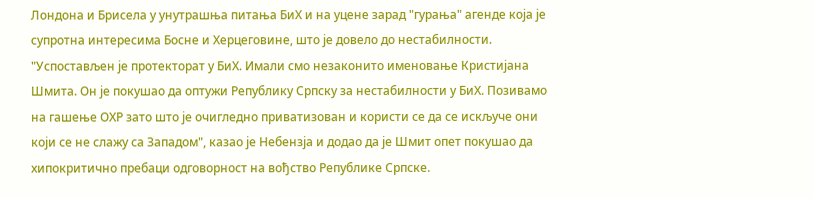Лондона и Брисела у унутрашња питања БиХ и на уцене зарад "гурања" агенде која је супротна интересима Босне и Херцеговине, што је довело до нестабилности.
"Успостављен је протекторат у БиХ. Имали смо незаконито именовање Кристијана Шмита. Он је покушао да оптужи Републику Српску за нестабилности у БиХ. Позивамо на гашење ОХР зато што је очигледно приватизован и користи се да се искључе они који се не слажу са Западом", казао је Небензја и додао да је Шмит опет покушао да хипокритично пребаци одговорност на вођство Републике Српске.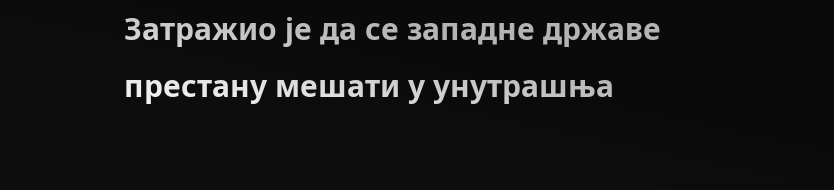Затражио је да се западне државе престану мешати у унутрашња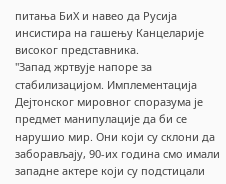питања БиХ и навео да Русија инсистира на гашењу Канцеларије високог представника.
"Запад жртвује напоре за стабилизацијом. Имплементација Дејтонског мировног споразума је предмет манипулације да би се нарушио мир. Они који су склони да заборављају, 90-их година смо имали западне актере који су подстицали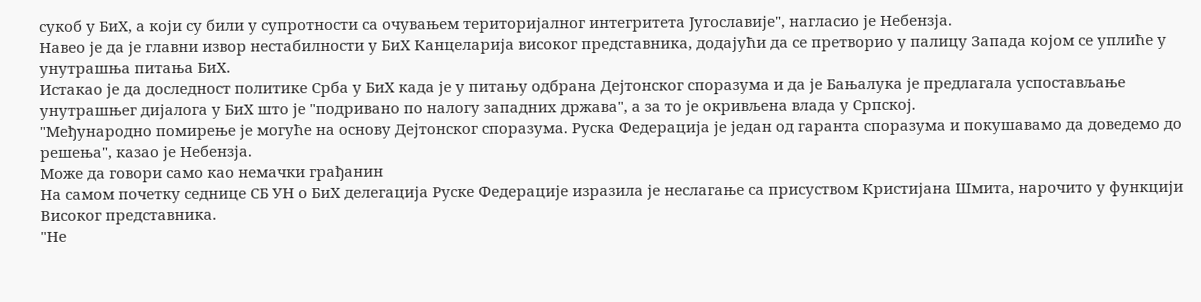сукоб у БиХ, а који су били у супротности са очувањем територијалног интегритета Југославије", нагласио је Небензја.
Навео је да је главни извор нестабилности у БиХ Канцеларија високог представника, додајући да се претворио у палицу Запада којом се уплиће у унутрашња питања БиХ.
Истакао је да доследност политике Срба у БиХ када је у питању одбрана Дејтонског споразума и да је Бањалука је предлагала успостављање унутрашњег дијалога у БиХ што је "подривано по налогу западних држава", а за то је окривљена влада у Српској.
"Међународно помирење је могуће на основу Дејтонског споразума. Руска Федерација је један од гаранта споразума и покушавамо да доведемо до решења", казао је Небензја.
Може да говори само као немачки грађанин
На самом почетку седнице СБ УН о БиХ делегација Руске Федерације изразила је неслагање са присуством Кристијана Шмита, нарочито у функцији Високог представника.
"Не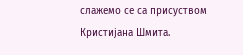слажемо се са присуством Кристијана Шмита.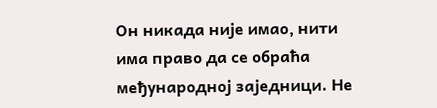Он никада није имао, нити има право да се обраћа међународној заједници. Не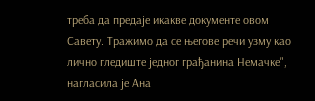треба да предаје икакве документе овом Савету. Тражимо да се његове речи узму као лично гледиште једног грађанина Немачке", нагласила је Ана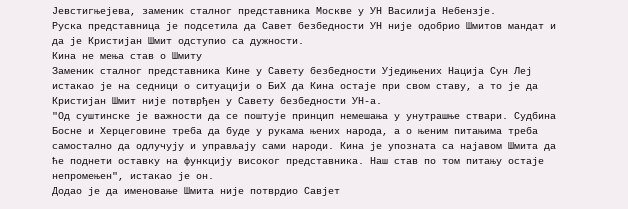Јевстигњејева, заменик сталног представника Москве у УН Василија Небензје.
Руска представница је подсетила да Савет безбедности УН није одобрио Шмитов мандат и да је Кристијан Шмит одступио са дужности.
Кина не мења став о Шмиту
Заменик сталног представника Кине у Савету безбедности Уједињених Нација Сун Леј истакао је на седници о ситуацији о БиХ да Кина остаје при свом ставу, а то је да Кристијан Шмит није потврђен у Савету безбедности УН-а.
"Од суштинске је важности да се поштује принцип немешања у унутрашње ствари. Судбина Босне и Херцеговине треба да буде у рукама њених народа, а о њеним питањима треба самостално да одлучују и управљају сами народи. Кина је упозната са најавом Шмита да ће поднети оставку на функцију високог представника. Наш став по том питању остаје непромењен", истакао је он.
Додао је да именовање Шмита није потврдио Савјет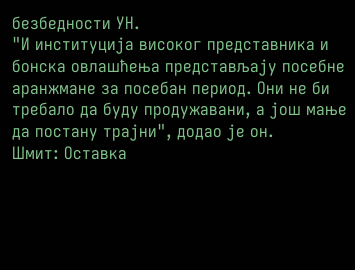безбедности УН.
"И институција високог представника и бонска овлашћења представљају посебне аранжмане за посебан период. Они не би требало да буду продужавани, а још мање да постану трајни", додао је он.
Шмит: Оставка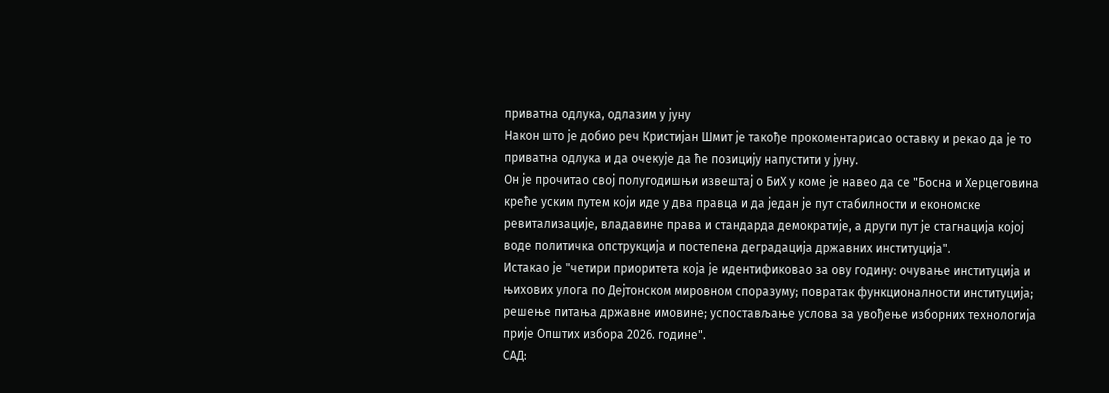приватна одлука, одлазим у јуну
Након што је добио реч Кристијан Шмит је такође прокоментарисао оставку и рекао да је то приватна одлука и да очекује да ће позицију напустити у јуну.
Он је прочитао свој полугодишњи извештај о БиХ у коме је навео да се "Босна и Херцеговина креће уским путем који иде у два правца и да један је пут стабилности и економске ревитализације, владавине права и стандарда демократије, а други пут је стагнација којој воде политичка опструкција и постепена деградација државних институција".
Истакао је "четири приоритета која је идентификовао за ову годину: очување институција и њихових улога по Дејтонском мировном споразуму; повратак функционалности институција; решење питања државне имовине; успостављање услова за увођење изборних технологија прије Општих избора 2026. године".
САД: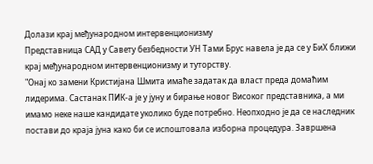Долази крај међународном интервенционизму
Представница САД у Савету безбедности УН Тами Брус навела је да се у БиХ ближи крај међународном интервенционизму и туторству.
"Онај ко замени Кристијана Шмита имаће задатак да власт преда домаћим лидерима. Састанак ПИК-а је у јуну и бирање новог Високог представника, а ми имамо неке наше кандидате уколико буде потребно. Неопходно је да се наследник постави до краја јуна како би се испоштовала изборна процедура. Завршена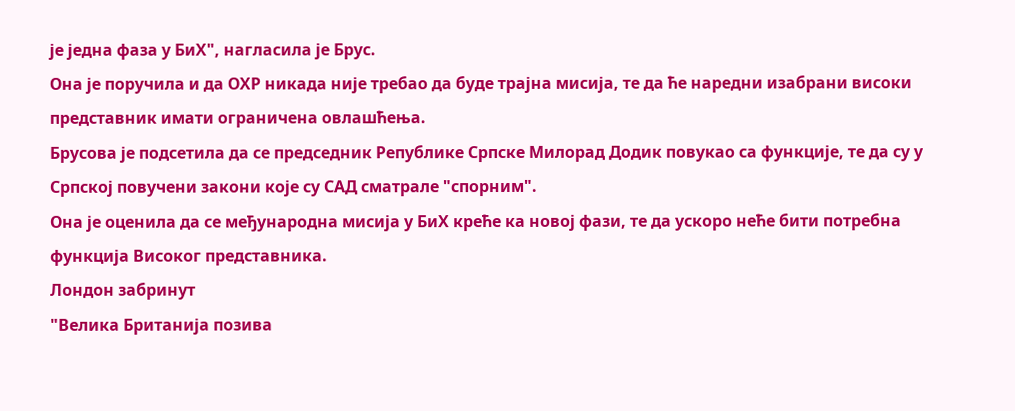је једна фаза у БиХ", нагласила је Брус.
Она је поручила и да ОХР никада није требао да буде трајна мисија, те да ће наредни изабрани високи представник имати ограничена овлашћења.
Брусова је подсетила да се председник Републике Српске Милорад Додик повукао са функције, те да су у Српској повучени закони које су САД сматрале "спорним".
Она је оценила да се међународна мисија у БиХ креће ка новој фази, те да ускоро неће бити потребна функција Високог представника.
Лондон забринут
"Велика Британија позива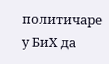политичаре у БиХ да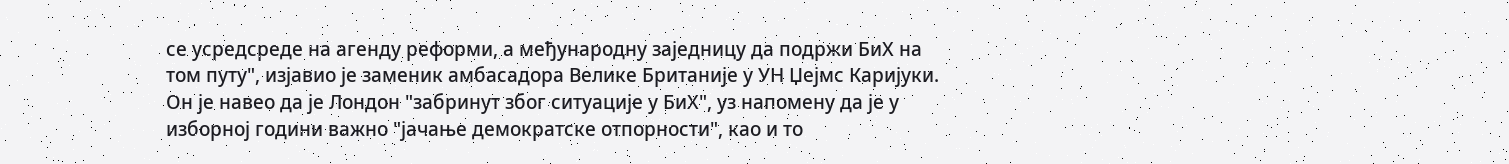се усредсреде на агенду реформи, а међународну заједницу да подржи БиХ на том путу", изјавио је заменик амбасадора Велике Британије у УН Џејмс Каријуки.
Он је навео да је Лондон "забринут због ситуације у БиХ", уз напомену да је у изборној години важно "јачање демократске отпорности", као и то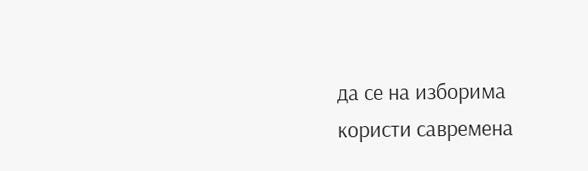да се на изборима користи савремена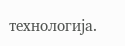технологија.